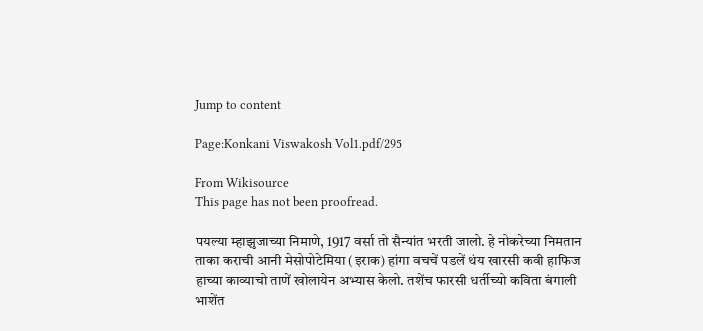Jump to content

Page:Konkani Viswakosh Vol1.pdf/295

From Wikisource
This page has not been proofread.

पयल्या म्हाझुजाच्या निमाणे, 1917 वर्सा तो सैन्यांत भरती जालो. हे नोकरेच्या निमतान ताका कराची आनी मेसोपोटेमिया (इराक) हांगा वचचें पडलें थंय खारसी कवी हाफिज हाच्या काव्याचो ताणें खोलायेन अभ्यास केलो. तशेंच फारसी धर्तीच्यो कविता बंगाली भाशेंत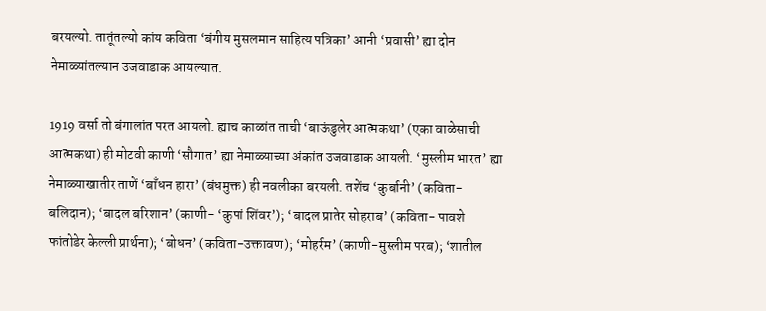बरयल्यो. तातूंतल्यो कांय कविता ‘बंगीय मुसलमान साहित्य पत्रिका’ आनी ‘प्रवासी’ ह्या दोन नेमाळ्यांतल्यान उजवाडाक आयल्यात.

1919 वर्सा तो बंगालांत परत आयलो. ह्याच काळांत ताची ‘बाऊंडुलेर आत्मकथा’ (एका वाळेसाची आत्मकथा) ही मोटवी काणी ‘सौगात’ ह्या नेमाळ्याच्या अंकांत उजवाडाक आयली. ‘मुस्लीम भारत’ ह्या नेमाळ्याखातीर ताणें ‘बाँधन हारा’ (बंधमुक्त) ही नवलीका बरयली. तशेंच ‘कुर्बानी’ (कविता- बलिदान); ‘बादल बरिशान’ (काणी- ‘कुपां शिंवर’); ‘बादल प्रातेर सोहराब’ (कविता- पावशे फांतोडेर केल्ली प्रार्थना); ‘बोधन’ (कविता-उक्तावण); ‘मोहर्रम’ (काणी-मुस्लीम परब); ‘शातील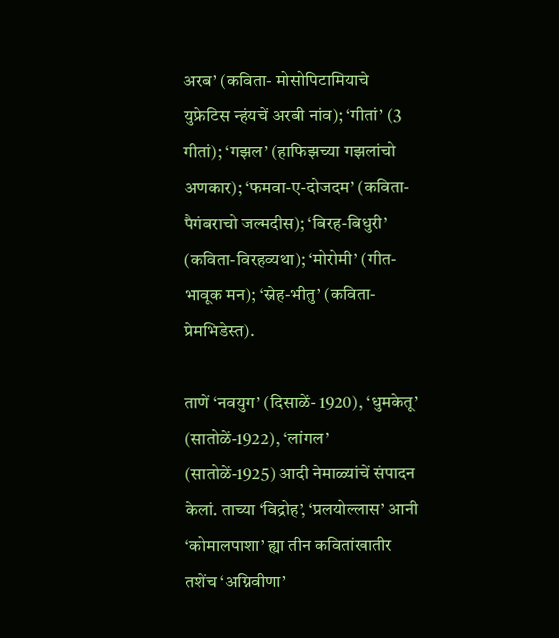अरब’ (कविता- मोसोपिटामियाचे युफ्रेटिस न्हंयचें अरबी नांव); ‘गीतां’ (3 गीतां); ‘गझल’ (हाफिझच्या गझलांचो अणकार); ‘फमवा-ए-दोजदम’ (कविता-पैगंबराचो जल्मदीस); ‘बिरह-बिधुरी’ (कविता-विरहव्यथा); ‘मोरोमी’ (गीत- भावूक मन); ‘स्नेह-भीतु’ (कविता-प्रेमभिडेस्त).

ताणें ‘नवयुग’ (दिसाळें- 1920), ‘धुमकेतू’ (सातोळें-1922), ‘लांगल’ (सातोळें-1925) आदी नेमाळ्यांचें संपादन केलां. ताच्या ‘विद्रोह’, ‘प्रलयोल्लास’ आनी ‘कोमालपाशा’ ह्या तीन कवितांखातीर तशेंच ‘अग्निवीणा’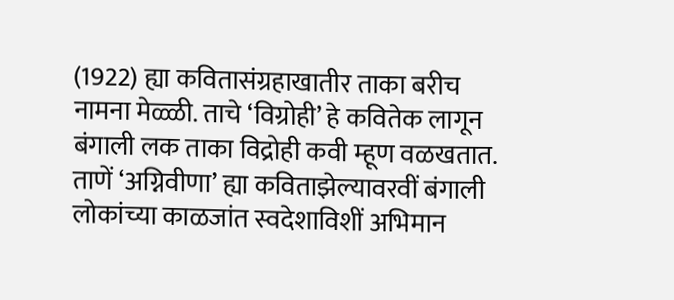(1922) ह्या कवितासंग्रहाखातीर ताका बरीच नामना मेळ्ळी. ताचे ‘विग्रोही’ हे कवितेक लागून बंगाली लक ताका विद्रोही कवी म्हूण वळखतात. ताणें ‘अग्निवीणा’ ह्या कविताझेल्यावरवीं बंगाली लोकांच्या काळजांत स्वदेशाविशीं अभिमान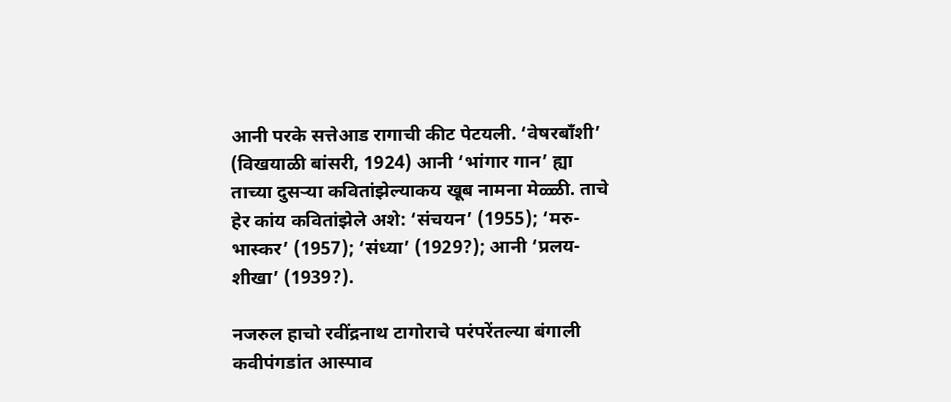आनी परके सत्तेआड रागाची कीट पेटयली. ‘वेषरबाँशी’ (विखयाळी बांसरी, 1924) आनी ‘भांगार गान’ ह्या ताच्या दुसऱ्या कवितांझेल्याकय खूब नामना मेळ्ळी. ताचे हेर कांय कवितांझेले अशे: ‘संचयन’ (1955); ‘मरु-भास्कर’ (1957); ‘संध्या’ (1929?); आनी ‘प्रलय-शीखा’ (1939?).

नजरुल हाचो रवींद्रनाथ टागोराचे परंपरेंतल्या बंगाली कवीपंगडांत आस्पाव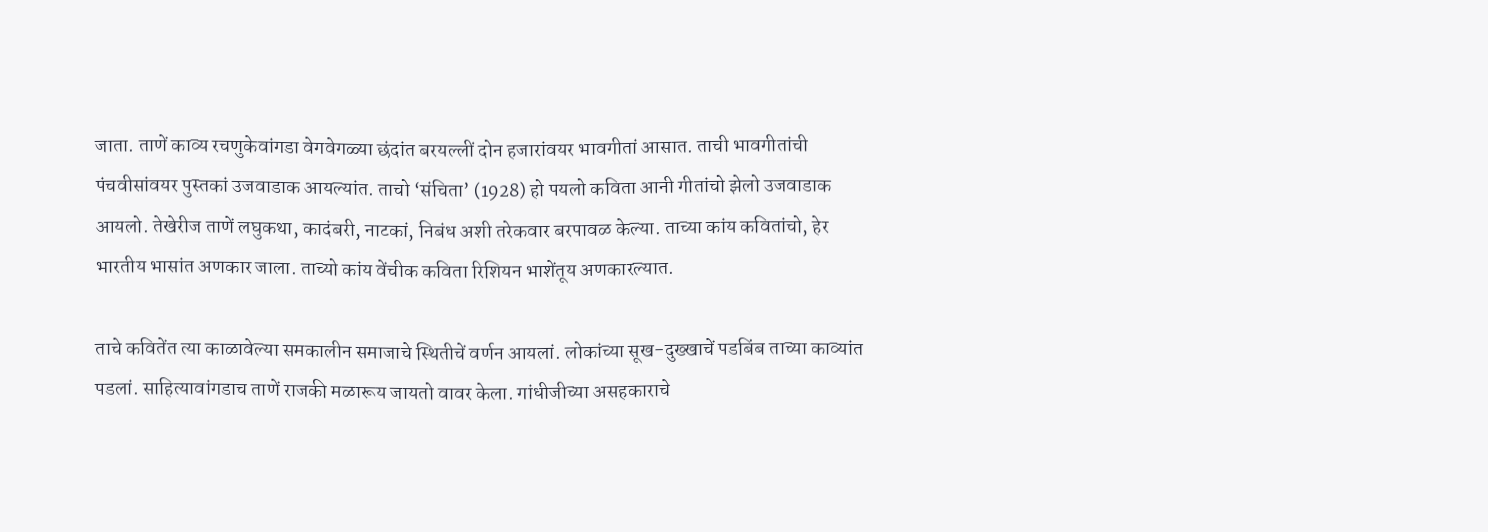जाता. ताणें काव्य रचणुकेवांगडा वेगवेगळ्या छंदांत बरयल्लीं दोन हजारांवयर भावगीतां आसात. ताची भावगीतांची पंचवीसांवयर पुस्तकां उजवाडाक आयल्यांत. ताचो ‘संचिता’ (1928) हो पयलो कविता आनी गीतांचो झेलो उजवाडाक आयलो. तेखेरीज ताणें लघुकथा, कादंबरी, नाटकां, निबंध अशी तरेकवार बरपावळ केल्या. ताच्या कांय कवितांचो, हेर भारतीय भासांत अणकार जाला. ताच्यो कांय वेंचीक कविता रिशियन भाशेंतूय अणकारल्यात.

ताचे कवितेंत त्या काळावेल्या समकालीन समाजाचे स्थितीचें वर्णन आयलां. लोकांच्या सूख-दुख्खाचें पडबिंब ताच्या काव्यांत पडलां. साहित्यावांगडाच ताणें राजकी मळारूय जायतो वावर केला. गांधीजीच्या असहकाराचे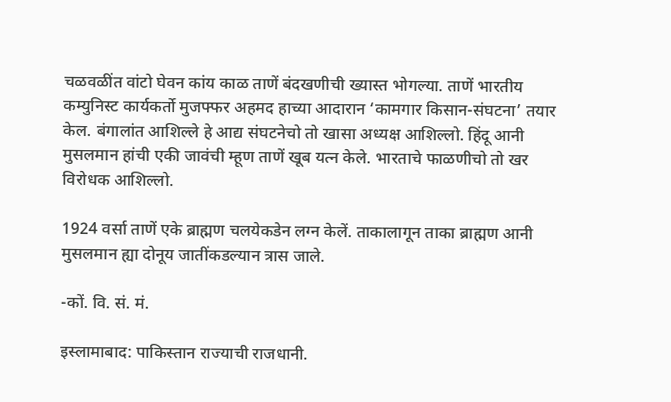चळवळींत वांटो घेवन कांय काळ ताणें बंदखणीची ख्यास्त भोगल्या. ताणें भारतीय कम्युनिस्ट कार्यकर्तो मुजफ्फर अहमद हाच्या आदारान ‘कामगार किसान-संघटना’ तयार केल. बंगालांत आशिल्ले हे आद्य संघटनेचो तो खासा अध्यक्ष आशिल्लो. हिंदू आनी मुसलमान हांची एकी जावंची म्हूण ताणें खूब यत्न केले. भारताचे फाळणीचो तो खर विरोधक आशिल्लो.

1924 वर्सा ताणें एके ब्राह्मण चलयेकडेन लग्न केलें. ताकालागून ताका ब्राह्मण आनी मुसलमान ह्या दोनूय जातींकडल्यान त्रास जाले.

-कों. वि. सं. मं.

इस्लामाबाद: पाकिस्तान राज्याची राजधानी.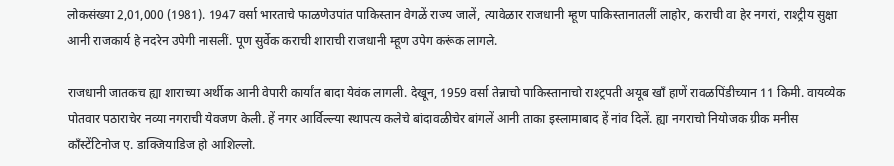लोकसंख्या 2,01,000 (1981). 1947 वर्सा भारताचे फाळणेउपांत पाकिस्तान वेगळें राज्य जालें, त्यावेळार राजधानी म्हूण पाकिस्तानातलीं लाहोर, कराची वा हेर नगरां, राश्ट्रीय सुक्षा आनी राजकार्य हे नदरेन उपेगी नासलीं. पूण सुर्वेक कराची शाराची राजधानी म्हूण उपेग करूंक लागले.

राजधानी जातकच ह्या शाराच्या अर्थीक आनी वेपारी कार्यांत बादा येवंक लागली. देखून, 1959 वर्सा तेन्नाचो पाकिस्तानाचो राश्ट्रपती अयूब खाँ हाणें रावळपिंडीच्यान 11 किमी. वायव्येक पोतवार पठाराचेर नव्या नगराची येवजण केली. हें नगर आर्विल्ल्या स्थापत्य कलेचे बांदावळीचेर बांगलें आनी ताका इस्लामाबाद हें नांव दिलें. ह्या नगराचो नियोजक ग्रीक मनीस काँस्टेंटिनोज ए. डाक्जियाडिज हो आशिल्लो.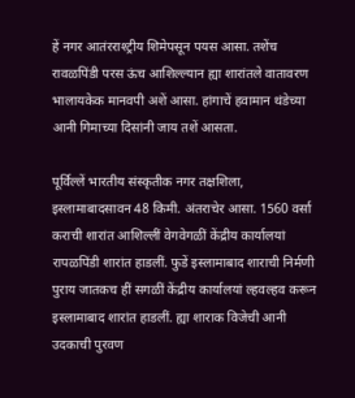हें नगर आतंरराश्ट्रीय शिमेपसून पयस आसा. तशेंच रावळपिंडी परस ऊंच आशिल्ल्यान ह्या शारांतले वातावरण भालायकेक मानवपी अशें आसा. हांगाचें हवामान थंडेच्या आनी गिमाच्या दिसांनी जाय तशें आसता.

पूर्विल्लें भारतीय संस्कृतीक नगर तक्षशिला, इस्लामाबादसावन 48 किमी. अंतराचेर आसा. 1560 वर्सा कराची शारांत आशिल्लीं वेगवेगळीं केंद्रीय कार्यालयां रापळपिंडी शारांत हाडलीं. फुडें इस्लामाबाद शाराची निर्मणी पुराय जातकच हीं सगळीं केंद्रीय कार्यालयां ल्हवल्हव करून इस्लामाबाद शारांत हाडलीं. ह्या शाराक विजेची आनी उदकाची पुरवण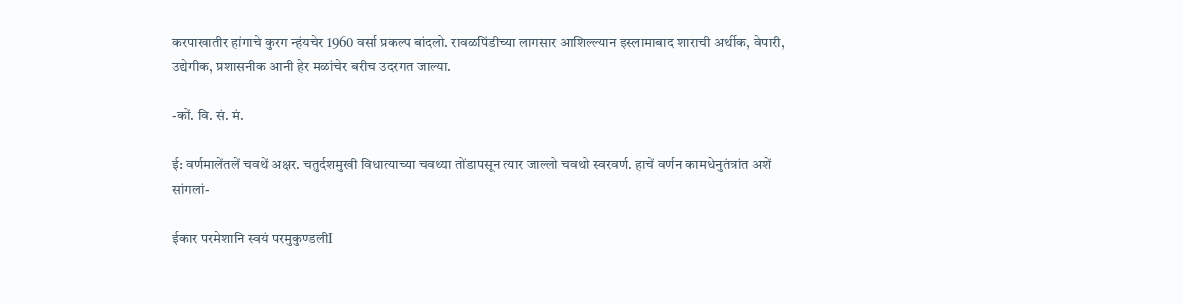करपाखातीर हांगाचे कुरग न्हंयचेर 1960 वर्सा प्रकल्प बांदलो. रावळपिंडीच्या लागसार आशिल्ल्यान इस्लामाबाद शाराची अर्थीक, वेपारी, उद्येगीक, प्रशासनीक आनी हेर मळांचेर बरीच उदरगत जाल्या.

-कों. वि. सं. मं.

ई: वर्णमालेंतलें चवथें अक्षर. चतुर्दशमुखी विधात्याच्या चवथ्या तोंडापसून त्यार जाल्लो चवथो स्वरवर्ण. हाचें वर्णन कामधेनुतंत्रांत अशें सांगलां-

ईकार परमेशानि स्वयं परमुकुण्डलीI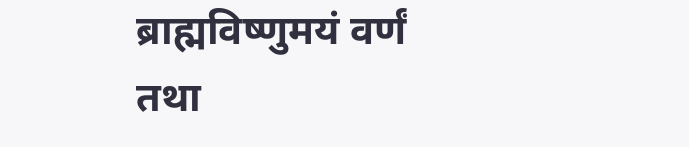ब्राह्मविष्णुमयं वर्णं तथा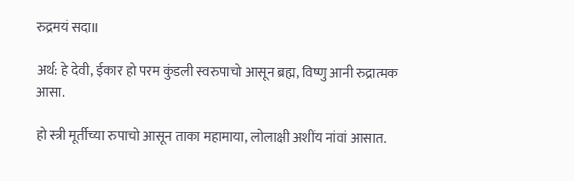रुद्रमयं सदाII

अर्थ: हे देवी, ईकार हो परम कुंडली स्वरुपाचो आसून ब्रह्म, विष्णु आनी रुद्रात्मक आसा.

हो स्त्री मूर्तीच्या रुपाचो आसून ताका महामाया, लोलाक्षी अशींय नांवां आसात.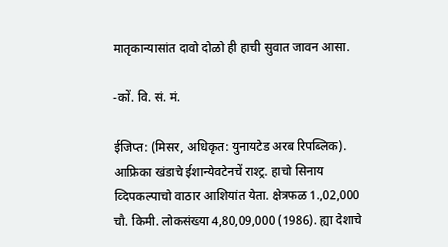मातृकान्यासांत दावो दोळो ही हाची सुवात जावन आसा.

-कों. वि. सं. मं.

ईजिप्त: (मिसर, अधिकृत: युनायटेड अरब रिपब्लिक). आफ्रिका खंडाचे ईशान्येवटेनचें राश्ट्र. हाचो सिनाय व्दिपकल्पाचो वाठार आशियांत येता. क्षेत्रफळ 1.,02,000 चौ. किमी. लोकसंख्या 4,80,09,000 (1986). ह्या देशाचे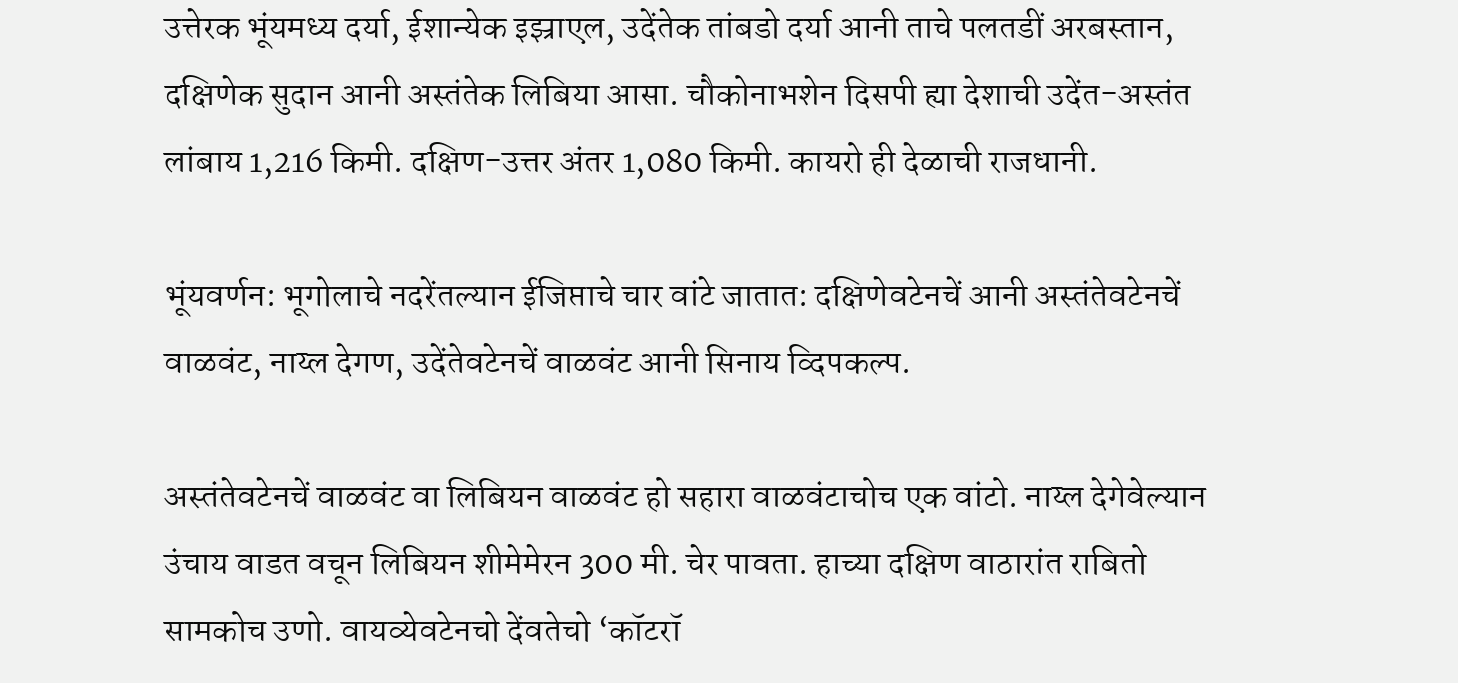उत्तेरक भूंयमध्य दर्या, ईशान्येक इझ्राएल, उदेंतेक तांबडो दर्या आनी ताचे पलतडीं अरबस्तान, दक्षिणेक सुदान आनी अस्तंतेक लिबिया आसा. चौकोनाभशेन दिसपी ह्या देशाची उदेंत-अस्तंत लांबाय 1,216 किमी. दक्षिण-उत्तर अंतर 1,080 किमी. कायरो ही देळाची राजधानी.

भूंयवर्णन: भूगोलाचे नदरेंतल्यान ईजिप्ताचे चार वांटे जातात: दक्षिणेवटेनचें आनी अस्तंतेवटेनचें वाळवंट, नाय्ल देगण, उदेंतेवटेनचें वाळवंट आनी सिनाय व्दिपकल्प.

अस्तंतेवटेनचें वाळवंट वा लिबियन वाळवंट हो सहारा वाळवंटाचोच एक वांटो. नाय्ल देगेवेल्यान उंचाय वाडत वचून लिबियन शीमेमेरन 300 मी. चेर पावता. हाच्या दक्षिण वाठारांत राबितो सामकोच उणो. वायव्येवटेनचो देंवतेचो ‘कॉटरॉ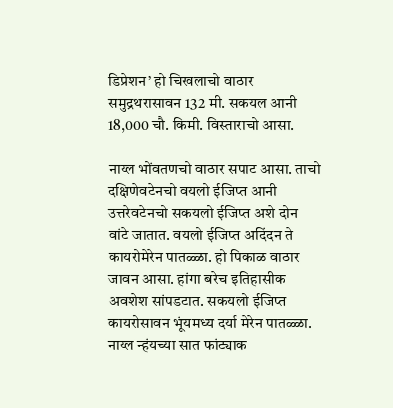डिप्रेशन’ हो चिखलाचो वाठार समुद्रथरासावन 132 मी. सकयल आनी 18,000 चौ. किमी. विस्ताराचो आसा.

नाय्ल भोंवतणचो वाठार सपाट आसा. ताचो दक्षिणेवटेनचो वयलो ईजिप्त आनी उत्तरेवटेनचो सकयलो ईजिप्त अशे दोन वांटे जातात. वयलो ईजिप्त अदिंदन ते कायरोमेरेन पातळ्ळा. हो पिकाळ वाठार जावन आसा. हांगा बरेच इतिहासीक अवशेश सांपडटात. सकयलो ईजिप्त कायरोसावन भूंयमध्य दर्या मेरेन पातळ्ळा. नाय्ल न्हंयच्या सात फांट्याक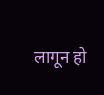लागून हो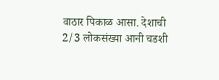वाठार पिकाळ आसा. देशाची 2/3 लोकसंख्या आनी चडशी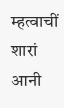म्हत्वाचीं शारां आनी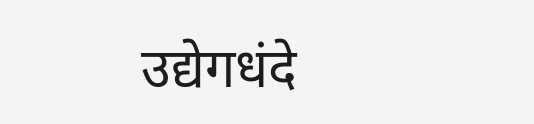उद्येगधंदे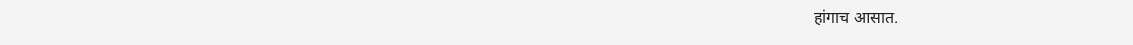हांगाच आसात.